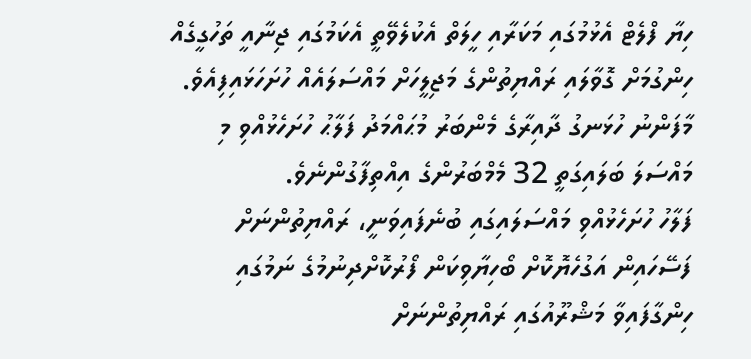ހިޔާ ފްލެޓް އެޅުމުގައި މަކަރާއި ހީލަތް އެކުލެވޭތީ އެކަމުގައި ޖިނާއީ ތަހުގީގެއް ހިންގުމަށް ގޮވާލައި ރައްޔިތުންގެ މަޖިލީހަށް މައްސަލައެއް ހުށަހަޅައިފިއެވެ.
މާފަންނު ހުޅަނގު ދާއިރާގެ މެންބަރު މުޙައްމަދު ފަލާޙު ހުށަހެޅުއްވި މި މައްސަލަ ބަލައިގަތީ 32 މެމްބަރުންގެ އިއްތިފާގުންނެވެ.
ފަލާހު ހުށަހެޅުއްވި މައްސަލައިގައި ބުނެފައިވަނީ، ރައްޔިތުންނަށް ފަސޭހައިން އަގުހެޔޮކޮށް ބޯހިޔާވިކަން ފޯރުކޮށްދިނުމުގެ ނަމުގައި ހިންގާފައިވާ މަޝްރޫއުގައި ރައްޔިތުންނަށް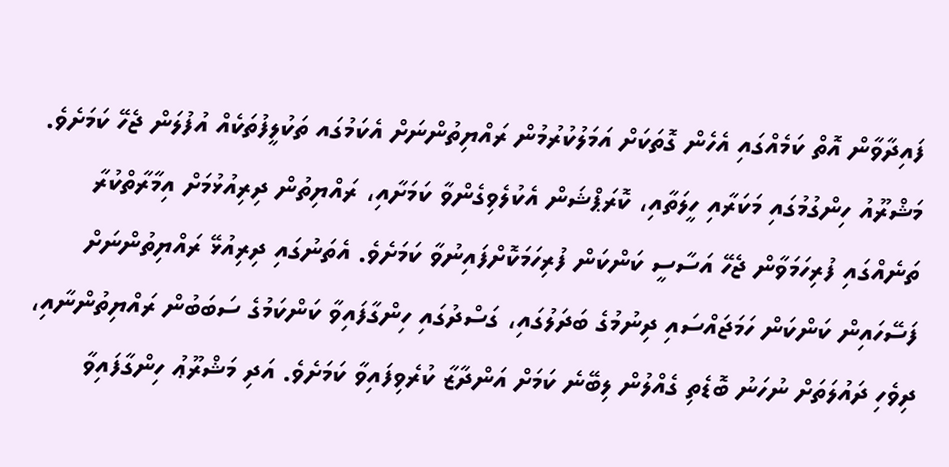ފައިދާވާން އޮތް ކަމެއްގައި އެހެން ގޮތަކަށް އަމަލުކުރުމުން ރައްޔިތުންނަށް އެކަމުގައ ތަކުލީފުތަކެއް އުފުލަން ޖެހޭ ކަމަށެވެ.
މަޝްރޫއު ހިންގުމުގައި މަކަރާއި ހީލަތާއި، ކޮރަޕްޝަން އެކުލެވިގެންވާ ކަމަށާއި، ރައްޔިތުން ދިރިއުޅުމަށް އިމާރާތްކުރާ ތަނެއްގައި ފުރިހަމަވާން ޖެހޭ އަސާސީ ކަންކަން ފުރިހަމަކޮށްފައިނުވާ ކަމަށެވެ. އެތަނުގައި ދިރިއުޅޭ ރައްޔިތުންނަށް ފަސޭހައިން ކަންކަން ހަމަޖައްސައި ދިނުމުގެ ބަދަލުގައި، ގަސްދުގައި ހިންގާފައިވާ ކަންކަމުގެ ސަބަބުން ރައްޔިތުންނާއި، ދިވެހި ދައުލަތަށް ނުހަނު ބޮޑެތި ގެއްލުން ލިބޭނެ ކަމަށް އަންދާޒާ ކުރެވިފައިވާ ކަމަށެވެ. އަދި މަޝްރޫޢު ހިންގާފައިވާ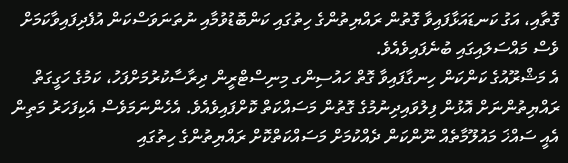ގޮތާއި، އަގު ކަނޑައަޅާފައިވާ ގޮތުން ރައްޔިތުންގެ ހިތުގައި ކަންބޮޑުވުމާއި ނުތަނަވަސްކަން އުފެދިފައިވާކަމަށް ވެސް މައްސަލައިގައި ބުނެފައިވެއެވެ.
އެ މަޝްރޫއުގެ ކަންކަން ހިނގާފައިވާ ގޮތް ހައުސިންގ މިނިސްޓްރީން ދިރާސާކުރުމަށްފަހު، ކަމުގެ ހަގީގަތް ރައްޔިތުންނަށް އޮޅުން ފިލުވައިދިނުމުގެ ގޮތުން މަސައްކަތް ކޮށްފައިވެއެވެ. އެހެންނަމަވެސް އެކިފަހަރު މަތިން އެއީ ސައްޚަ މައުލޫމާތެއް ނޫންކަން ދެއްކުމަށް މަސައްކަތްކޮށް ރައްޔިތުންގެ ހިތުގައި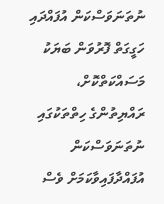ނުތަނަވަސްކަން އުފައްދައި ހަގީގަތް ފޮރުވަން ބަޔަކު މަސައްކަތްކޮށް، ރައްޔިތުންގެ ހިތްތަކުގައި ނުތަނަވަސްކަން އުފައްދާފައިވާކަމަށް ވެސް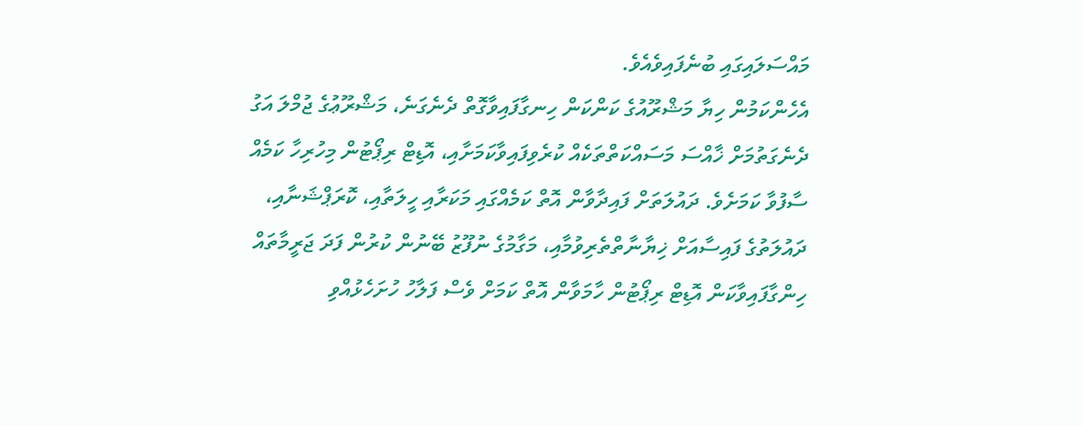މައްސަލައިގައި ބުނެފައިވެއެވެ.
އެހެންކަމުން ހިޔާ މަޝްރޫއުގެ ކަންކަން ހިނގާފައިވާގޮތް ދެނެގަނެ، މަޝްރޫޢުގެ ޖުމްލަ އަގު ދެނެގަތުމަށް ޚާއްސަ މަސައްކަތްތަކެއް ކުރެވިފައިވާކަމަށާއި، އޮޑިޓް ރިޕޯޓުން މިހުރިހާ ކަމެއް ސާފުވާ ކަމަށެވެ. ދައުލަތަށް ފައިދާވާން އޮތް ކަމެއްގައި މަކަރާއި ހީލަތާއި، ކޮރަޕްޝަނާއި، ދައުލަތުގެ ފައިސާއަށް ޚިޔާނާތްތެރިވުމާއި، މަގާމުގެ ނުފޫޒު ބޭނުން ކުރުން ފަދަ ޖަރީމާތައް ހިންގާފައިވާކަން އޮޑިޓް ރިޕޯޓުން ހާމަވާން އޮތް ކަމަށް ވެސް ފަލާހު ހުށަހެޅުއްވި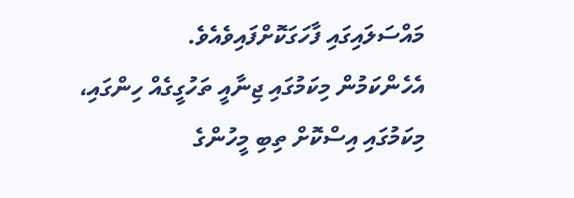މައްސަލައިގައި ފާހަގަކޮށްފައިވެއެވެ.
އެހެންކަމުން މިކަމުގައި ޖިނާއީ ތަހުގީގެއް ހިންގައި، މިކަމުގައި އިސްކޮށް ތިބި މީހުންގެ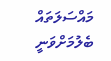މައްސަލަތައް ބެލުމަށްވަނީ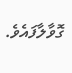ގޮވާލާފައެވެ.